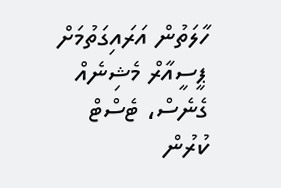ހާލަތުން އަރައިގަތުމަށް ޕީސީއާރް މެޝިނެއް ގެނެސް، ޓެސްޓް ކުރުން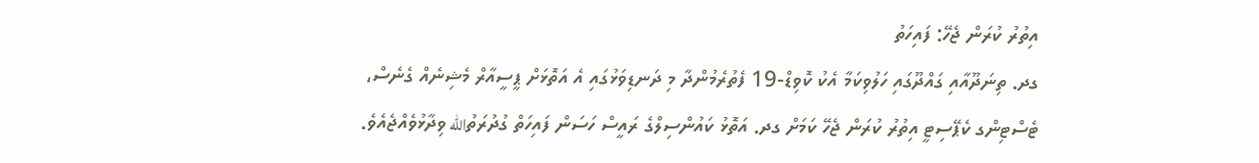އިތުރު ކުރަން ޖެހޭ: ފައިހަތު
ގދ. ތިނަދޫއާއި ގައްދޫގައި ހަލުވިކަމާ އެކު ކޮވިޑް-19 ފެތުރެމުންދާ މި ދަނޑިވަޅުގައި އެ އަތޮޅަށް ޕީސީއާރް މެޝިނެއް ގެނެސް، ޓެސްޓިންގ ކެޕޭސިޓީ އިތުރު ކުރަން ޖެހޭ ކަމަށް ގދ. އަތޮޅު ކައުންސިލްގެ ރައީސް ހަސަން ފައިހަތް ގުދުރަތުالله ވިދާޅުވެއްޖެއެވެ.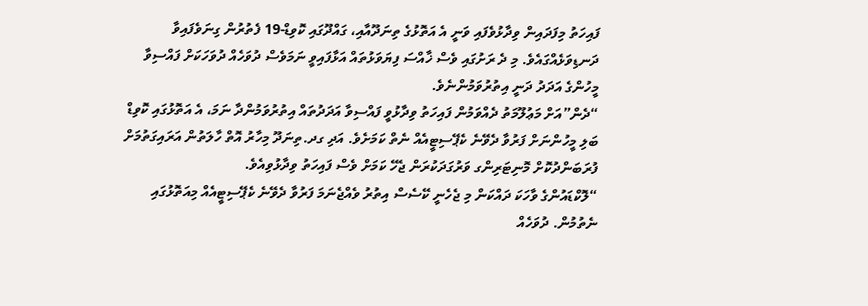ފައިހަތު މިފަދައިން ވިދާޅުވެފައި ވަނީ އެ އަތޮޅުގެ ތިނަދޫއާއި، ގައްދޫގައި ކޮވިޑް-19 ފެތުރުން ގިނަވެފައިވާ ދަނޑިވަޅެއްގައެވެ. މި ދެ ރަށުގައި ވެސް ޚާއްސަ ފިޔަވަޅުތައް އަޅާފައިވީ ނަމަވެސް ދުވަހެއް ދުވަހަކަށް ފައްސިވާ މީހުންގެ އަދަދު ދަނީ އިތުރުވަމުންނެވެ.
“ދެން”އަށް މަޢުލޫމަތު ދެއްވަމުން ފައިހަތު ވިދާޅުވީ ފައްސިވާ އަދަދުތައް އިތުރުވަމުންދާ ނަމަ، އެ އަތޮޅުގައި ކޮވިޑް ބަލި މީހުންނަށް ފަރުވާ ދެވޭނެ ކެޕޭސިޓީއެއް ނެތް ކަމަށެވެ. އަދި ގދ.ތިނަދޫ މިހާރު އޮތް ހާލަތުން އަރައިގަތުމަށް ފުރަބަންދުކޮށް މޮނިޓަރިންގ ވަރުގަދަކުރަން ޖެހޭ ކަމަށް ވެސް ފައިހަތު ވިދާޅުވިއެވެ.
“ލޮކްޑައުންގެ ވާހަކަ ދައްކަން މި ޖެހެނީ ކޭސެސް އިތުރު ވެއްޖެނަމަ ފަރުވާ ދެވޭނެ ކެޕޭސިޓީއެއް މިއަތޮޅުގައި ނެތުމުން. ދުވަހެއް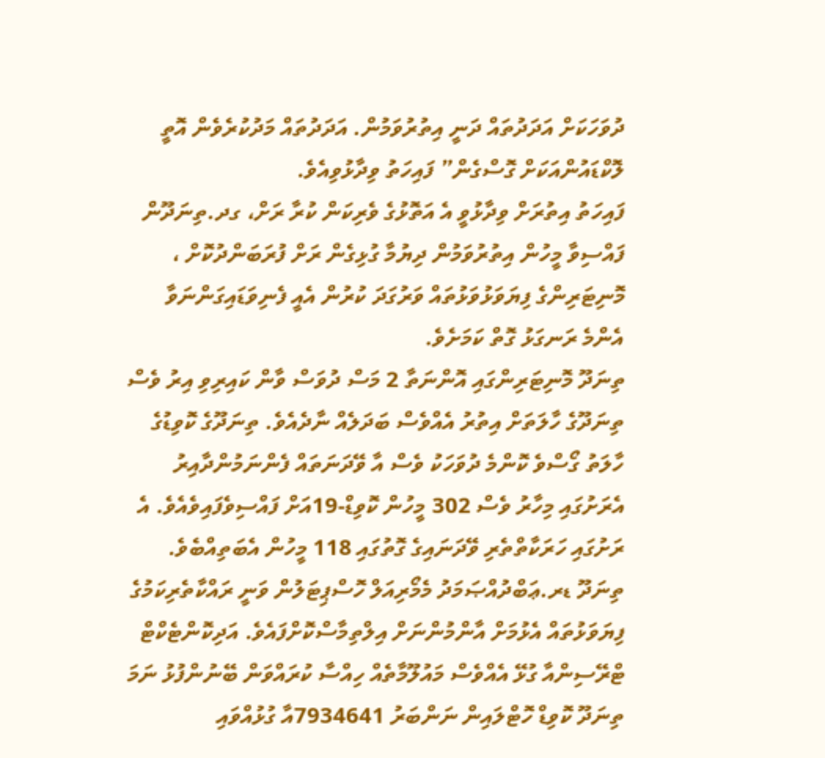ދުވަހަކަށް އަދަދުތައް ދަނީ އިތުރުވަމުން. އަދަދުތައް މަދުކުރެވެން އޮތީ ލޮކްޑައުންއަކަށް ގޮސްގެން” ފައިހަތު ވިދާޅުވިއެވެ.
ފައިހަތު އިތުރަށް ވިދާޅުވީ އެ އަތޮޅުގެ ވެރިކަން ކުރާ ރަށް، ގދ.ތިނަދޫން ފައްސިވާ މީހުން އިތުރުވަމުން ދިޔުމާ ގުޅިގެން ރަށް ފުރަބަންދުކޮށް ، މޮނިޓަރިންގެ ފިޔަވަޅުވަޅުތައް ވަރުގަދަ ކުރުން އެއީ ފެނިވަޑައިގަންނަވާ އެންމެ ރަނގަޅު ގޮތް ކަމަށެވެ.
ތިނަދޫ މޮނިޓަރިންގައި އޮންނަތާ 2 މަސް ދުވަސް ވާން ކައިރިވި އިރު ވެސް ތިނަދޫގެ ހާލަތަށް އިތުރު އެއްވެސް ބަދަލެއް ނާދެއެވެ. ތިނަދޫގެ ކޮވިޑުގެ ހާލަތު ގޯސްވެ ކޮންމެ ދުވަހަކު ވެސް އާ ވޭދަނަތައް ފެންނަމުންދާއިރު އެރަށުގައި މިހާރު ވެސް 302 މީހުން ކޮވިޑް-19އަށް ފައްސިވެފައިވެއެވެ. އެ ރަށުގައި ހަރަކާތްތެރި ވޭދަނައިގެ ގޮތުގައި 118 މީހުން އެބަތިއްބެވެ.
ތިނަދޫ ޑރ.ޢަބްދުއްޞަމަދު މެމޯރިއަލް ހޮސްޕިޓަލުން ވަނީ ރައްކާތެރިކަމުގެ ފިޔަވަޅުތައް އެޅުމަށް އާންމުންނަށް އިލްތިމާސްކޮށްފައެވެ. އަދިކޮންޓެކްޓް ޓްރޭސިންއާ ގުޅޭ އެއްވެސް މައުލޫމާތެއް ހިއްސާ ކުރައްވަން ބޭނުންފުޅު ނަމަ ތިނަދޫ ކޮވިޑް ހޮޓްލައިން ނަންބަރު 7934641އާ ގުޅުއްވައި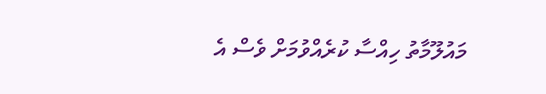މައުލޫމާތު ހިއްސާ ކުރެއްވުމަށް ވެސް އެ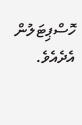ހޮސްޕިޓަލުން އެދެއެވެ.